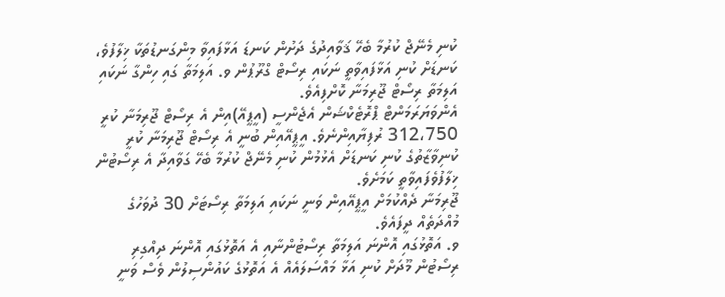ކުނި މެނޭޖް ކުރުމާ ބެހޭ ޤަވާއިދުގެ ދަށުން ކަނޑަ އަޅާފައިވާ މިންގަނޑުތަކާ ޚިލާފުވެ، ކަނޑަށް ކުނި އަޅާފައިވާތީ ނަކައި ރިސޯޓް ގްރޫޕުން ވ. އަލިމަތާ ގައި ހިންގާ ނަކައި އަލިމަތާ ރިސޯޓް ޖޫރިމަނާ ކޮށްފިއެވެ.
އެންވަޔަރަމަންޓް ޕްރޮޓެކްޝަން އެޖެންސީ (އީޕީއޭ)އިން އެ ރިސޯޓް ޖޫރިމަނާ ކުރީ 312،750 ރުފިޔާއިންނެވެ. އީޕީއޭއިން ބުނީ އެ ރިސޯޓް ޖޫރިމަނާ ކުރީ ކުނިވާޒާތުގެ ކުނި ކަނޑަށް އެޅުމުން ކުނި މެނޭޖް ކުރުމާ ބެހޭ ގަވާއިދާ އެ ރިސޯޓުން ޚިލާފުވެފައިވާތީ ކަމަށެވެ.
ޖޫރިމަނާ ދެއްކުމަށް އީޕީއޭއިން ވަނީ ނަކައި އަލިމަތާ ރިސޯޓަށް 30 ދުވަހުގެ މުއްދަތެއް ދީފައެވެ.
ވ. އަތޮޅުގައި އޮންނަ އަލިމަތާ ރިސޯޓުންނާއި އެ އަތޮޅުގައި އޮންނަ ދިއްގިރި ރިސޯޓުން މޫދަށް ކުނި އަޅާ މައްސަލައެއް އެ އަތޮޅުގެ ކައުންސިލުން ވެސް ވަނީ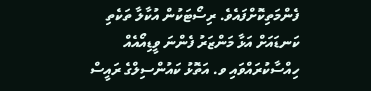ފެންމަތިކޮށްފައެވެ. ރިސޯޓަކުން އުކާލާ ތަކެތި ކަނޑައަށް އަޅާ މަންޒަރު ފެންނަ ވީޑިއޯއެއް ހިއްސާކުރައްވައި ވ. އަތޮޅު ކައުންސިލްގެ ރައީސް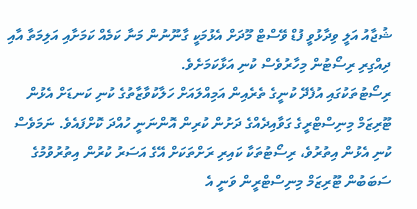ޝުޖާއު އަލީ ވިދާޅުވީ ފުޑް ވޭސްޓް މޫދަށް އެޅުމަކީ ގާނޫނުން މަނާ ކަމެއް ކަމަށާއި އަލިމަތާ އާއި ދިއްގިރި ރިސޯޓުން މިހާރުވެސް ކުނި އަޅާކަމަށެވެ.
ރިސޯޓުތަކުގައި އުފެދޭ ކުނީގެ ތެރެއިން އަމިއްލައަށް ހަލާކުވާޒާތުގެ ކުނި ކަނޑަށް އެޅުން ޓޫރިޒަމް މިނިސްޓްރީގެ ގަވާއިދެއްގެ ދަށުން ކުރިން އޮންނަނީ ހުއްދަ ކޮށްފައެވެ. ނަމަވެސް ކުނި އެޅުން އިތުރުވެ، ރިސޯޓުތަކާ ކައިރި ރަށްތަކަށް އޭގެ އަސަރު ކުރުން އިތުރުވުމުގެ ސަބަބުން ޓޫރިޒަމް މިނިސްޓްރީން ވަނީ އެ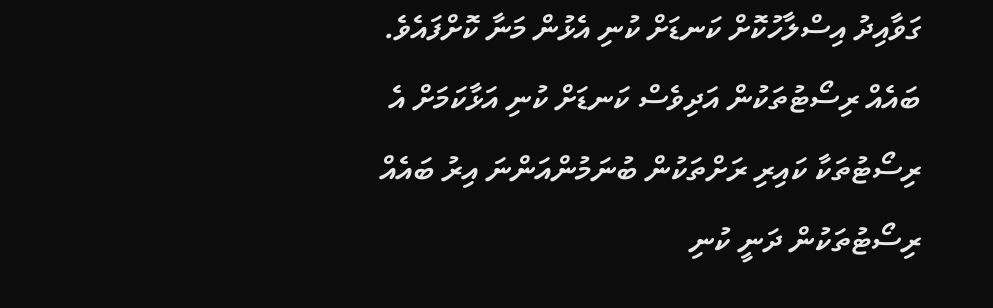ގަވާއިދު އިސްލާހުކޮށް ކަނޑަށް ކުނި އެޅުން މަނާ ކޮށްފައެވެ.
ބައެއް ރިސޯޓުތަކުން އަދިވެސް ކަނޑަށް ކުނި އަޅާކަމަށް އެ ރިސޯޓުތަކާ ކައިރި ރަށްތަކުން ބުނަމުންއަންނަ އިރު ބައެއް ރިސޯޓުތަކުން ދަނީ ކުނި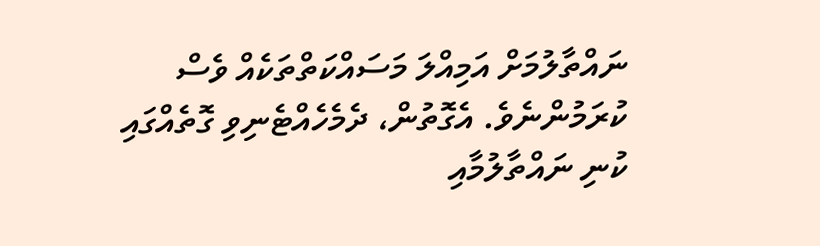ނައްތާލުމަށް އަމިއްލަ މަސައްކަތްތަކެއް ވެސް ކުރަމުންނެވެ. އެގޮތުން، ދެމެހެއްޓެނިވި ގޮތެއްގައި ކުނި ނައްތާލުމާއި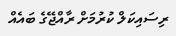ރިސައިކަލް ކުރުމަށް ރާއްޖޭގެ ބައެއް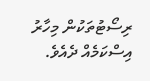ރިސޯޓުތަކުން މިހާރު އިސްކަމެއް ދެއެވެ.